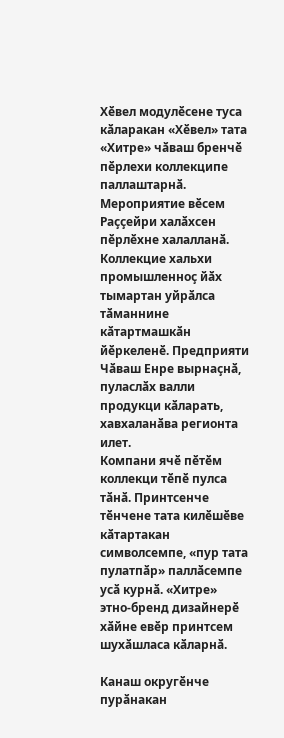Хӗвел модулӗсене туса кӑларакан «Хӗвел» тата «Хитре» чӑваш бренчӗ пӗрлехи коллекципе паллаштарнӑ. Мероприятие вӗсем Раҫҫейри халӑхсен пӗрлӗхне халалланӑ.
Коллекцие хальхи промышленноҫ йӑх тымартан уйрӑлса тӑманнине кӑтартмашкӑн йӗркеленӗ. Предприяти Чӑваш Енре вырнаҫнӑ, пуласлӑх валли продукци кӑларать, хавхаланӑва регионта илет.
Компани ячӗ пӗтӗм коллекци тӗпӗ пулса тӑнӑ. Принтсенче тӗнчене тата килӗшӗве кӑтартакан символсемпе, «пур тата пулатпӑр» паллӑсемпе усӑ курнӑ. «Хитре» этно-бренд дизайнерӗ хӑйне евӗр принтсем шухӑшласа кӑларнӑ.

Канаш округӗнче пурӑнакан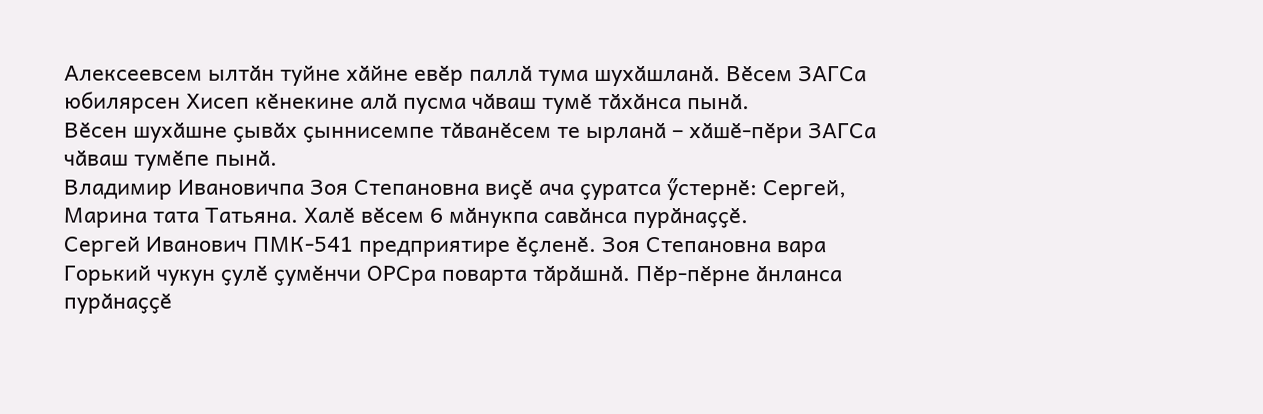Алексеевсем ылтӑн туйне хӑйне евӗр паллӑ тума шухӑшланӑ. Вӗсем ЗАГСа юбилярсен Хисеп кӗнекине алӑ пусма чӑваш тумӗ тӑхӑнса пынӑ.
Вӗсен шухӑшне ҫывӑх ҫыннисемпе тӑванӗсем те ырланӑ – хӑшӗ-пӗри ЗАГСа чӑваш тумӗпе пынӑ.
Владимир Ивановичпа Зоя Степановна виҫӗ ача ҫуратса ӳстернӗ: Сергей, Марина тата Татьяна. Халӗ вӗсем 6 мӑнукпа савӑнса пурӑнаҫҫӗ.
Сергей Иванович ПМК-541 предприятире ӗҫленӗ. Зоя Степановна вара Горький чукун ҫулӗ ҫумӗнчи ОРСра поварта тӑрӑшнӑ. Пӗр-пӗрне ӑнланса пурӑнаҫҫӗ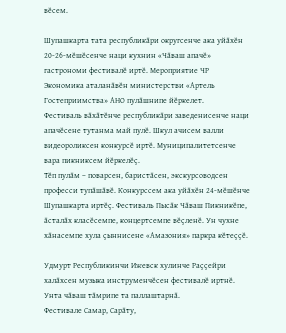вӗсем.

Шупашкарта тата республикӑри округсенче ака уйӑхӗн 20-26-мӗшӗсенче наци кухнин «Чӑваш апачӗ» гастрономи фестивалӗ иртӗ. Мероприятие ЧР Экономика аталанӑвӗн министерстви «Артель Гостеприимства» АНО пулӑшнипе йӗркелет.
Фестиваль вӑхӑтӗнче республикӑри заведенисенче наци апачӗсене тутанма май пулӗ. Шкул ачисем валли видеороликсен конкурсӗ иртӗ. Муниципалитетсенче вара пикниксем йӗркелӗҫ.
Тӗп пулӑм – поварсен, баристӑсен, экскурсоводсен професси тупӑшӑвӗ. Конкурссем ака уйӑхӗн 24-мӗшӗнче Шупашкарта иртӗҫ. Фестиваль Пысӑк Чӑваш Пикникӗпе, ӑсталӑх класӗсемпе, концертсемпе вӗҫленӗ. Ун чухне хӑнасемпе хула ҫыннисене «Амазония» паркра кӗтеҫҫӗ.

Удмурт Республикинчи Ижевск хулинче Раҫҫейри халӑхсен музыка инструменчӗсен фестивалӗ иртнӗ. Унта чӑваш тӑмрипе та паллаштарнӑ.
Фестивале Самар, Сарӑту,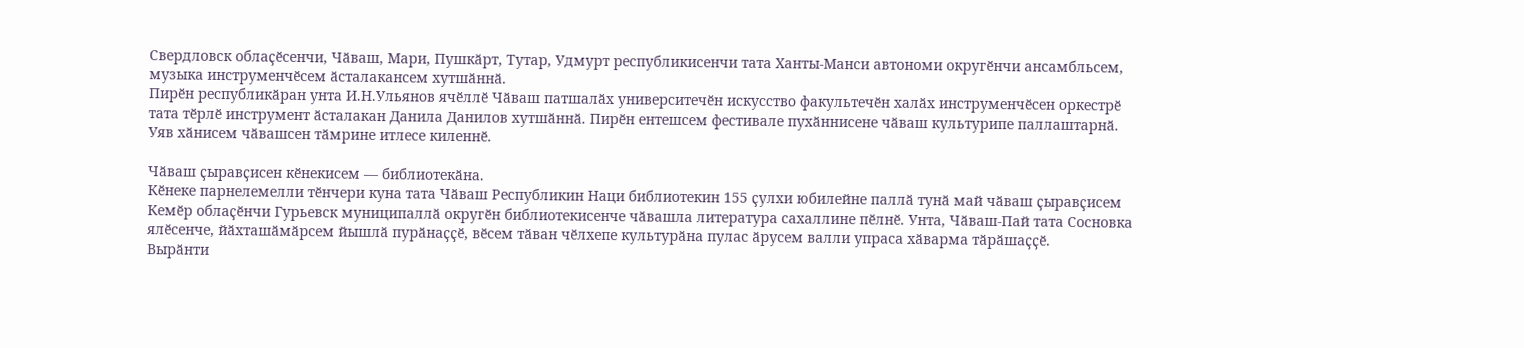Свердловск облаҫӗсенчи, Чӑваш, Мари, Пушкӑрт, Тутар, Удмурт республикисенчи тата Ханты-Манси автономи округӗнчи ансамбльсем, музыка инструменчӗсем ӑсталакансем хутшӑннӑ.
Пирӗн республикӑран унта И.Н.Ульянов ячӗллӗ Чӑваш патшалӑх университечӗн искусство факультечӗн халӑх инструменчӗсен оркестрӗ тата тӗрлӗ инструмент ӑсталакан Данила Данилов хутшӑннӑ. Пирӗн ентешсем фестивале пухӑннисене чӑваш культурипе паллаштарнӑ. Уяв хӑнисем чӑвашсен тӑмрине итлесе киленнӗ.

Чӑваш ҫыравҫисен кӗнекисем — библиотекӑна.
Кӗнеке парнелемелли тӗнчери куна тата Чӑваш Республикин Наци библиотекин 155 ҫулхи юбилейне паллӑ тунӑ май чӑваш ҫыравҫисем Кемӗр облаҫӗнчи Гурьевск муниципаллӑ округӗн библиотекисенче чӑвашла литература сахаллине пӗлнӗ. Унта, Чӑваш-Пай тата Сосновка ялӗсенче, йӑхташӑмӑрсем йышлӑ пурӑнаҫҫӗ, вӗсем тӑван чӗлхепе культурӑна пулас ӑрусем валли упраса хӑварма тӑрӑшаҫҫӗ.
Вырӑнти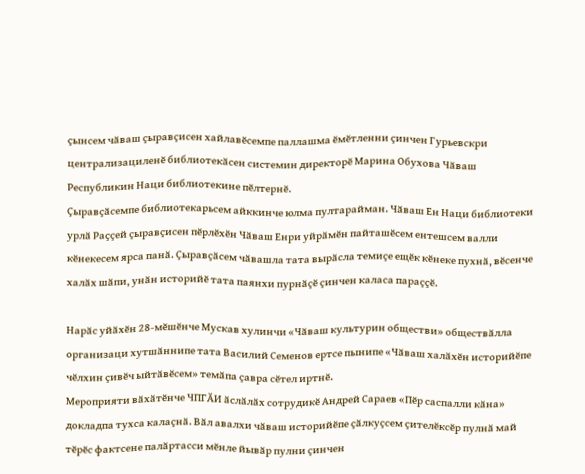ҫынсем чӑваш ҫыравҫисен хайлавӗсемпе паллашма ӗмӗтленни ҫинчен Гурьевскри централизациленӗ библиотекӑсен системин директорӗ Марина Обухова Чӑваш Республикин Наци библиотекине пӗлтернӗ.
Ҫыравҫӑсемпе библиотекарьсем айккинче юлма пултарайман. Чӑваш Ен Наци библиотеки урлӑ Раҫҫей ҫыравҫисен пӗрлӗхӗн Чӑваш Енри уйрӑмӗн пайташӗсем ентешсем валли кӗнекесем ярса панӑ. Ҫыравҫӑсем чӑвашла тата вырӑсла темиҫе ещӗк кӗнеке пухнӑ, вӗсенче халӑх шӑпи, унӑн историйӗ тата паянхи пурнӑҫӗ ҫинчен каласа параҫҫӗ.

Нарӑс уйӑхӗн 28-мӗшӗнче Мускав хулинчи «Чӑваш культурин обществи» обществӑлла организаци хутшӑннипе тата Василий Семенов ертсе пынипе «Чӑваш халӑхӗн историйӗпе чӗлхин ҫивӗч ыйтӑвӗсем» темӑпа ҫавра сӗтел иртнӗ.
Мероприяти вӑхӑтӗнче ЧПГӐИ ӑслӑлӑх сотрудикӗ Андрей Сараев «Пӗр саспалли кӑна» докладпа тухса калаҫнӑ. Вӑл авалхи чӑваш историйӗпе ҫӑлкуҫсем ҫителӗксӗр пулнӑ май тӗрӗс фактсене палӑртасси мӗнле йывӑр пулни ҫинчен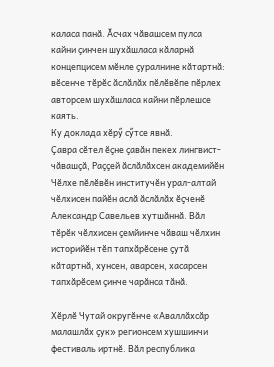каласа панӑ. Ӑсчах чӑвашсем пулса кайни ҫинчен шухӑшласа кӑларнӑ концепцисем мӗнле ҫуралнине кӑтартнӑ: вӗсенче тӗрӗс ӑслӑлӑх пӗлӗвӗпе пӗрлех авторсем шухӑшласа кайни пӗрлешсе каять.
Ку доклада хӗрӳ сӳтсе явнӑ.
Ҫавра сӗтел ӗҫне ҫавӑн пекех лингвист-чӑвашҫӑ, Раҫҫей ӑслӑлӑхсен академийӗн Чӗлхе пӗлӗвӗн институчӗн урал-алтай чӗлхисен пайӗн аслӑ ӑслӑлӑх ӗҫченӗ Александр Савельев хутшӑннӑ. Вӑл тӗрӗк чӗлхисен ҫемйинче чӑваш чӗлхин историйӗн тӗп тапхӑрӗсене ҫутӑ кӑтартнӑ, хунсен, аварсен, хасарсен тапхӑрӗсем ҫинче чарӑнса тӑнӑ.

Хӗрлӗ Чутай округӗнче «Аваллӑхсӑр малашлӑх ҫук» регионсем хушшинчи фестиваль иртнӗ. Вӑл республика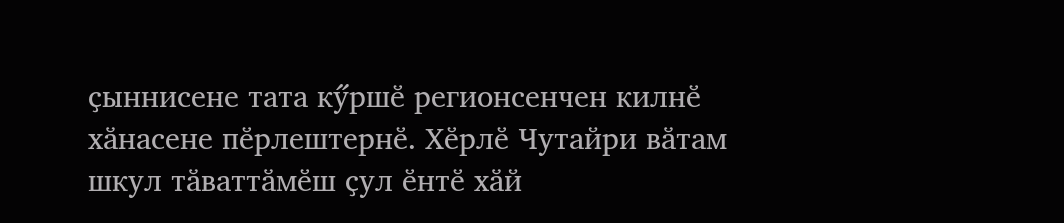ҫыннисене тата кӳршӗ регионсенчен килнӗ хӑнасене пӗрлештернӗ. Хӗрлӗ Чутайри вӑтам шкул тӑваттӑмӗш ҫул ӗнтӗ хӑй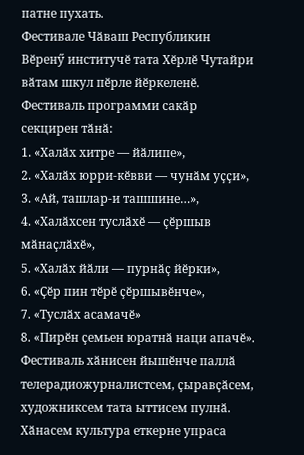патне пухать.
Фестивале Чӑваш Республикин Вӗренӳ институчӗ тата Хӗрлӗ Чутайри вӑтам шкул пӗрле йӗркеленӗ.
Фестиваль программи сакӑр секцирен тӑнӑ:
1. «Халӑх хитре — йӑлипе»,
2. «Халӑх юрри-кӗвви — чунӑм уҫҫи»,
3. «Ай, ташлар-и ташшине…»,
4. «Халӑхсен туслӑхӗ — ҫӗршыв мӑнаҫлӑхӗ»,
5. «Халӑх йӑли — пурнӑҫ йӗрки»,
6. «Ҫӗр пин тӗрӗ ҫӗршывӗнче»,
7. «Туслӑх асамачӗ»
8. «Пирӗн ҫемьен юратнӑ наци апачӗ».
Фестиваль хӑнисен йышӗнче паллӑ телерадиожурналистсем, ҫыравҫӑсем, художниксем тата ыттисем пулнӑ. Хӑнасем культура еткерне упраса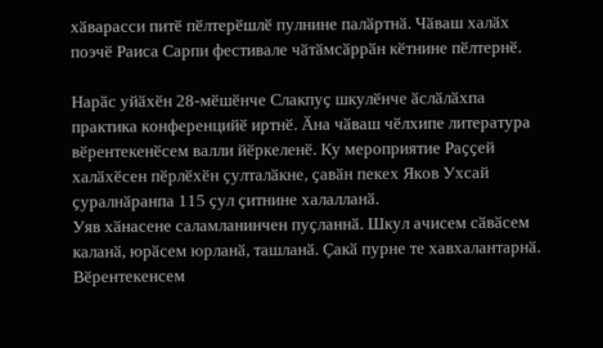хӑварасси питӗ пӗлтерӗшлӗ пулнине палӑртнӑ. Чӑваш халӑх поэчӗ Раиса Сарпи фестивале чӑтӑмсӑррӑн кӗтнине пӗлтернӗ.

Нарӑс уйӑхӗн 28-мӗшӗнче Слакпуҫ шкулӗнче ӑслӑлӑхпа практика конференцийӗ иртнӗ. Ӑна чӑваш чӗлхипе литература вӗрентекенӗсем валли йӗркеленӗ. Ку мероприятие Раҫҫей халӑхӗсен пӗрлӗхӗн ҫулталӑкне, ҫавӑн пекех Яков Ухсай ҫуралнӑранпа 115 ҫул ҫитнине халалланӑ.
Уяв хӑнасене саламланинчен пуҫланнӑ. Шкул ачисем сӑвӑсем каланӑ, юрӑсем юрланӑ, ташланӑ. Ҫакӑ пурне те хавхалантарнӑ.
Вӗрентекенсем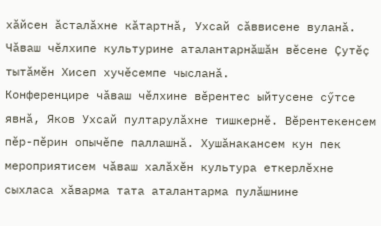хӑйсен ӑсталӑхне кӑтартнӑ, Ухсай сӑввисене вуланӑ. Чӑваш чӗлхипе культурине аталантарнӑшӑн вӗсене Ҫутӗҫ тытӑмӗн Хисеп хучӗсемпе чысланӑ.
Конференцире чӑваш чӗлхине вӗрентес ыйтусене сӳтсе явнӑ, Яков Ухсай пултарулӑхне тишкернӗ. Вӗрентекенсем пӗр-пӗрин опычӗпе паллашнӑ. Хушӑнакансем кун пек мероприятисем чӑваш халӑхӗн культура еткерлӗхне сыхласа хӑварма тата аталантарма пулӑшнине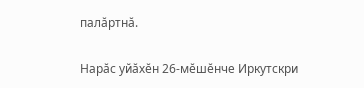палӑртнӑ.

Нарӑс уйӑхӗн 26-мӗшӗнче Иркутскри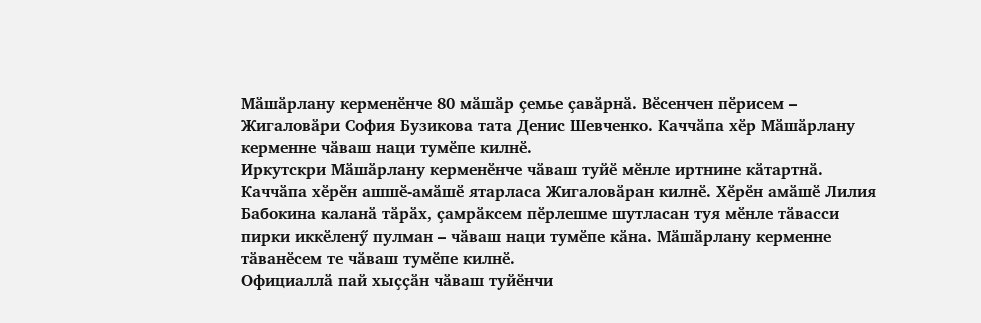Мӑшӑрлану керменӗнче 80 мӑшӑр ҫемье ҫавӑрнӑ. Вӗсенчен пӗрисем – Жигаловӑри София Бузикова тата Денис Шевченко. Каччӑпа хӗр Мӑшӑрлану керменне чӑваш наци тумӗпе килнӗ.
Иркутскри Мӑшӑрлану керменӗнче чӑваш туйӗ мӗнле иртнине кӑтартнӑ. Каччӑпа хӗрӗн ашшӗ-амӑшӗ ятарласа Жигаловӑран килнӗ. Хӗрӗн амӑшӗ Лилия Бабокина каланӑ тӑрӑх, ҫамрӑксем пӗрлешме шутласан туя мӗнле тӑвасси пирки иккӗленӳ пулман – чӑваш наци тумӗпе кӑна. Мӑшӑрлану керменне тӑванӗсем те чӑваш тумӗпе килнӗ.
Официаллӑ пай хыҫҫӑн чӑваш туйӗнчи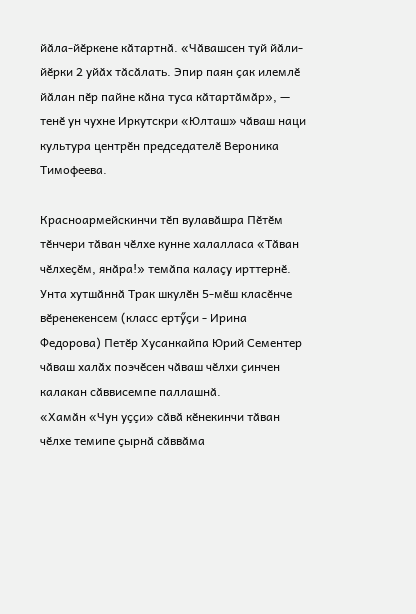йӑла-йӗркене кӑтартнӑ. «Чӑвашсен туй йӑли-йӗрки 2 уйӑх тӑсӑлать. Эпир паян ҫак илемлӗ йӑлан пӗр пайне кӑна туса кӑтартӑмӑр», — тенӗ ун чухне Иркутскри «Юлташ» чӑваш наци культура центрӗн председателӗ Вероника Тимофеева.

Красноармейскинчи тӗп вулавӑшра Пӗтӗм тӗнчери тӑван чӗлхе кунне халалласа «Тӑван чӗлхеҫӗм, янӑра!» темӑпа калаҫу ирттернӗ.
Унта хутшӑннӑ Трак шкулӗн 5-мӗш класӗнче вӗренекенсем (класс ертӳҫи - Ирина Федорова) Петӗр Хусанкайпа Юрий Сементер чӑваш халӑх поэчӗсен чӑваш чӗлхи ҫинчен калакан сӑввисемпе паллашнӑ.
«Хамӑн «Чун уҫҫи» сӑвӑ кӗнекинчи тӑван чӗлхе темипе ҫырнӑ сӑввӑма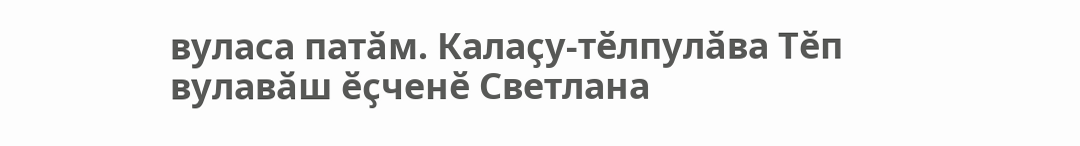вуласа патӑм. Калаҫу-тӗлпулӑва Тӗп вулавӑш ӗҫченӗ Светлана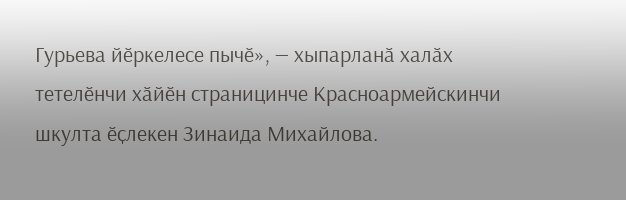Гурьева йӗркелесе пычӗ», — хыпарланӑ халӑх тетелӗнчи хӑйӗн страницинче Красноармейскинчи шкулта ӗҫлекен Зинаида Михайлова.